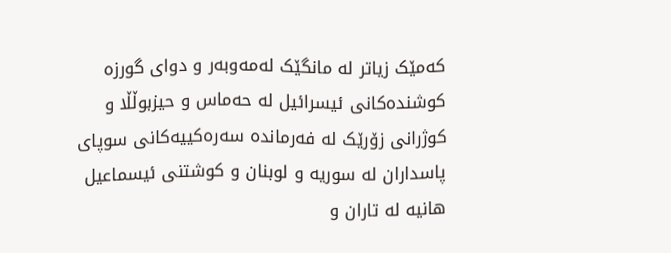کەمێک زیاتر لە مانگێک لەمەوبەر و دوای گورزە کوشندەکانی ئیسرائیل لە حەماس و حیزبوڵڵا و کوژرانی زۆرێک لە فەرماندە سەرەکییەکانی سوپای پاسداران لە سوریە و لوبنان و کوشتنی ئیسماعیل هانیە لە تاران و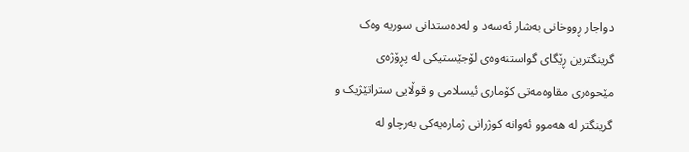دواجار ڕووخانی بەشار ئەسەد و لەدەستدانی سوریە وەک گرینگترین ڕێگای گواستنەوەی لۆجێستیکی لە پڕۆژەی مێحوەری مقاوەمەتی کۆماری ئیسلامی و قوڵایی ستراتێژیک و گرینگتر لە هەموو ئەوانە کوژرانی ژمارەیەکی بەرچاو لە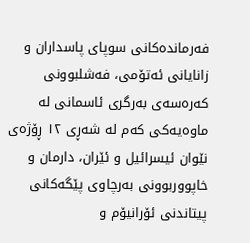فەرماندەکانی سوپای پاسداران و زانایانی ئەتۆمی، فەشلبوونی کەرەسەی بەرگری ئاسمانی لە ماوەیەکی کەم لە شەڕی ١٢ ڕۆژەی نێوان ئیسرائیل و ئێران، دارمان و خاپووربوونی بەرچاوی پێگەکانی پیتاندنی ئۆرانیۆم و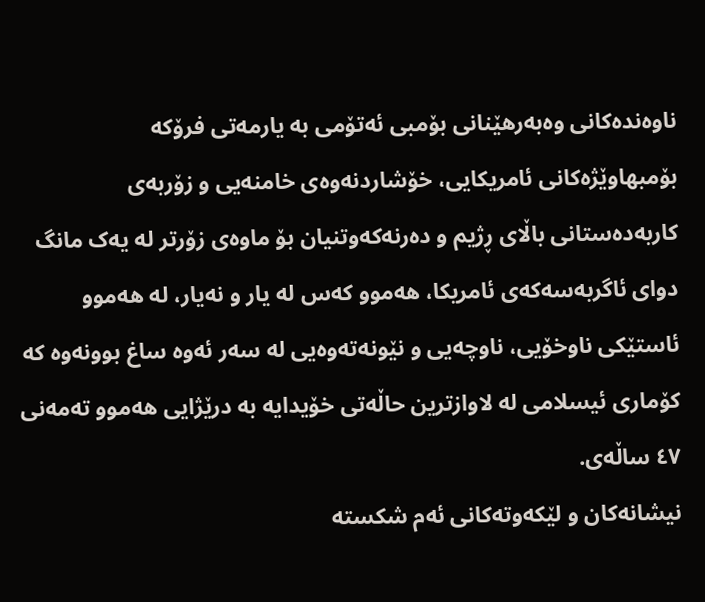ناوەندەکانی وەبەرهێنانی بۆمبی ئەتۆمی بە یارمەتی فرۆکە بۆمبهاوێژەکانی ئامریکایی، خۆشاردنەوەی خامنەیی و زۆربەی کاربەدەستانی باڵای ڕژیم و دەرنەکەوتنیان بۆ ماوەی زۆرتر لە یەک مانگ دوای ئاگربەسەکەی ئامریکا، هەموو کەس لە یار و نەیار، لە هەموو ئاستێکی ناوخۆیی، ناوچەیی و نێونەتەوەیی لە سەر ئەوە ساغ بوونەوە کە کۆماری ئیسلامی لە لاوازترین حاڵەتی خۆیدایە بە درێژایی هەموو تەمەنی ٤٧ ساڵەی.
نیشانەکان و لێکەوتەکانی ئەم شکستە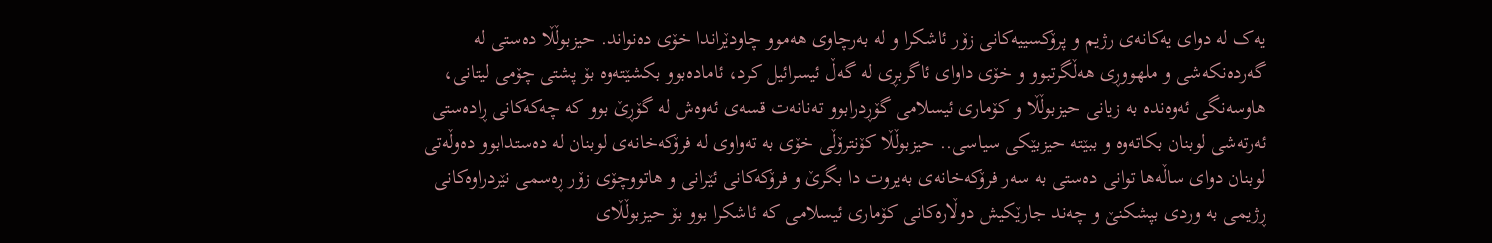یەک لە دوای یەکانەی رژیم و پرۆکسییەکانی زۆر ئاشکرا و لە بەرچاوی هەموو چاودێراندا خۆی دەنواند. حیزبوڵڵا دەستی لە گەردەنکەشی و ملهووڕی هەڵگرتبوو و خۆی داوای ئاگربڕی لە گەڵ ئیسرائیل کرد، ئامادەبوو بکشێتەوە بۆ پشتی چۆمی لیتانی، هاوسەنگی ئەوەندە بە زیانی حیزبوڵڵا و کۆماری ئیسلامی گۆڕدرابوو تەنانەت قسەی ئەوەش لە گۆڕێ بوو کە چەکەکانی ڕادەستی ئەرتەشی لوبنان بکاتەوە و ببێتە حیزبێکی سیاسی.. حیزبوڵڵا کۆنترۆڵی خۆی بە تەواوی لە فرۆکەخانەی لوبنان لە دەستدابوو دەوڵەتی لوبنان دوای ساڵەها توانی دەستی بە سەر فرۆکەخانەی بەیروت دا بگرێ و فرۆکەکانی ئێرانی و هاتووچۆی زۆر ڕەسمی نێردراوەکانی ڕژیمی بە وردی بپشکنێ و چەند جارێکیش دوڵارەکانی کۆماری ئیسلامی کە ئاشکرا بوو بۆ حیزبوڵڵای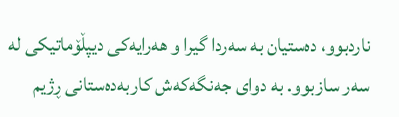ناردبوو، دەستیان بە سەردا گیرا و هەرایەکی دیپڵۆماتیکی لە سەر سازبوو. بە دوای جەنگەکەش کاربەدەستانی ڕژیم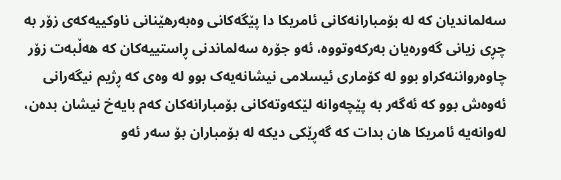سەلماندیان کە لە بۆمبارانەکانی ئامریکا دا پێگەکانی وەبەرهێنانی ناوکییەکەی زۆر بە چڕی زیانی گەورەیان بەرکەوتووە، ئەو جۆرە سەلماندنی ڕاستییەکان کە هەڵبەت زۆر چاوەرواننەکراو بوو لە کۆماری ئیسلامی نیشانەیەک بوو لە وەی کە ڕژیم نیگەرانی ئەوەش بوو کە ئەگەر بە پێچەوانە لێکەوتەکانی بۆمبارانەکان کەم بایەخ نیشان بدەن، لەوانەیە ئامریکا هان بدات کە گەڕێکی دیکە لە بۆمباران بۆ سەر ئەو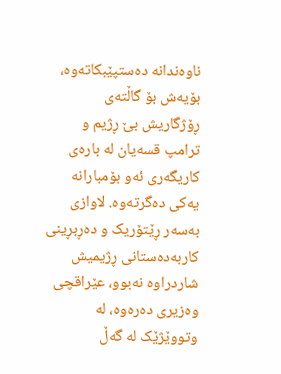ناوەندانە دەستپێبکاتەوە، بۆیەش بۆ گاڵتەی ڕۆژگاریش بێ ڕژیم و ترامپ قسەیان لە بارەی کاریگەری ئەو بۆمبارانە یەکی دەگرتەوە. لاوازی بەسەر ڕێتۆریک و دەڕبڕینی کاربەدەستانی ڕژیمیش شاردراوە نەبوو، عێراقچی وەزیری دەرەوە، لە وتووێژێک لە گەڵ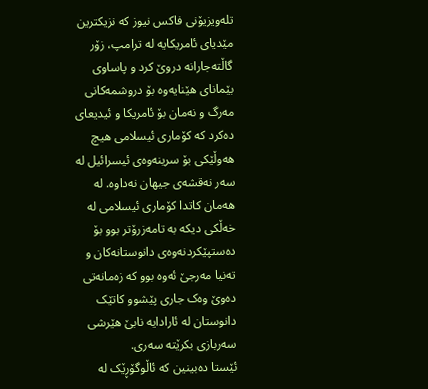تلەویزیۆنی فاکس نیوز کە نزیکترین مێدیای ئامریکایە لە ترامپ، زۆر گاڵتەجارانە دروێ کرد و پاساوی بێمانای هێنایەوە بۆ دروشمەکانی مەرگ و نەمان بۆ ئامریکا و ئیدیعای دەکرد کە کۆماری ئیسلامی هیچ هەوڵێکی بۆ سرینەوەی ئیسرائیل لە سەر نەقشەی جیهان نەداوە. لە هەمان کاتدا کۆماری ئیسلامی لە خەڵکی دیکە بە تامەزرۆتر بوو بۆ دەستپێکردنەوەی دانوستانەکان و تەنیا مەرجێ ئەوە بوو کە زەمانەتی دەوێ وەک جاری پێشوو کاتێک دانوستان لە ئارادایە نابێ هێرشی سەربازی بکرێتە سەری.
ئێستا دەبینین کە ئاڵوگۆڕێک لە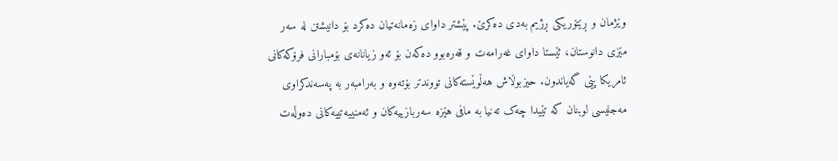وێژمان و ڕێتۆریکی ڕژیم بەدی دەکرێ. پێشتر داوای زەمانەتیان دەکرد بۆ دانیشتن لە سەر مێزی دانوستان، ئێستا داوای غەرامەت و قەرەبوو دەکەن بۆ ئەو زیانانەی بۆمبارانی فرۆکەکانی ئامریکا پێی گەیاندون. حیزبوڵاش هەڵوێستەکانی تووندتر بۆتەوە و بەرامبەر بە پەسەندکراوی مەجلیسی لوبنان کە تێیدا چەک تەنیا بە مافی هێزە سەربازییەکان و ئەمنییەتییەکانی دەوڵەت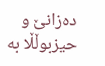دەزانێ و حیزبوڵڵا بە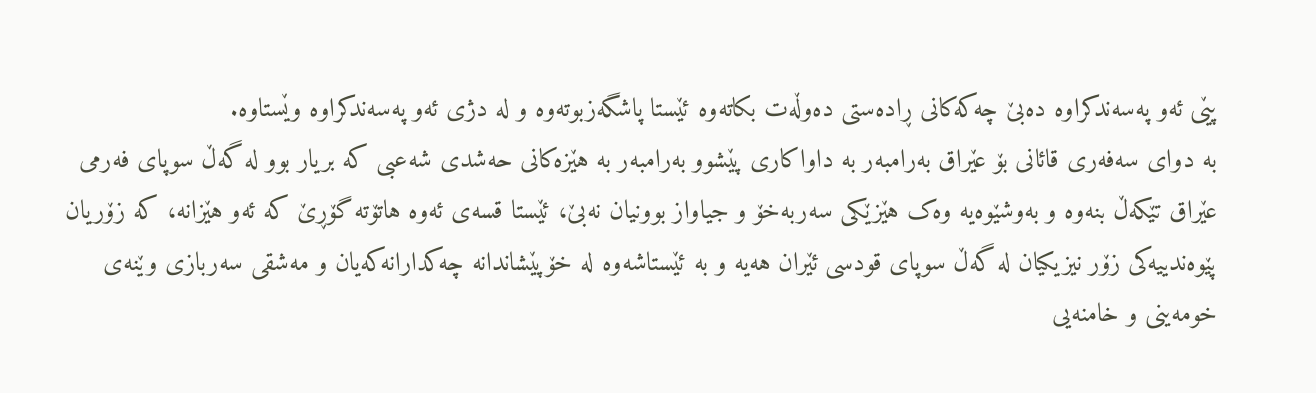پێی ئەو پەسەندکراوە دەبێ چەکەکانی ڕادەستی دەوڵەت بکاتەوە ئێستا پاشگەزبوتەوە و لە دژی ئەو پەسەندکراوە وێستاوە.
بە دوای سەفەری قائانی بۆ عێراق بەرامبەر بە داواکاری پێشوو بەرامبەر بە هێزەکانی حەشدی شەعبی کە بریار بوو لە گەڵ سوپای فەرمی عێراق تێکەڵ بنەوە و بەوشێوەیە وەک هێزێکی سەربەخۆ و جیاواز بوونیان نەبێ، ئێستا قسەی ئەوە هاتۆتە گۆڕێ کە ئەو هێزانە، کە زۆریان پێوەندییەکی زۆر نیزیکیان لە گەڵ سوپای قودسی ئێران هەیە و بە ئێستاشەوە لە خۆپێشاندانە چەکدارانەکەیان و مەشقی سەربازی وێنەی خومەینی و خامنەیی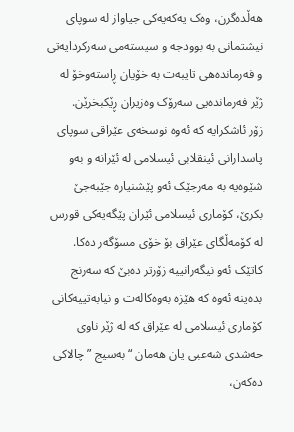هەڵدەگرن، وەک یەکەیەکی جیاواز لە سوپای نیشتمانی بە بوودجە و سیستەمی سەرکردایەتی و فەرماندەهی تایبەت بە خۆیان ڕاستەوخۆ لە ژێر فەرماندەیی سەرۆک وەزیران ڕێکبخرێن.
زۆر ئاشکرایە کە ئەوە نوسخەی عێراقی سوپای پاسدارانی ئینقلابی ئیسلامی لە ئێرانە و بەو شێوەیە بە مەرجێک ئەو پێشنیارە جێبەجێ بکرێ، کۆماری ئیسلامی ئێران پێگەیەکی قورس لە کۆمەڵگای عێراق بۆ خۆی مسۆگەر دەکا. کاتێک ئەو نیگەرانییە زۆرتر دەبێ کە سەرنج بدەینە ئەوە کە هێزە بەوەکالەت و نیابەتییەکانی کۆماری ئیسلامی لە عێراق کە لە ژێر ناوی حەشدی شەعبی یان هەمان “بەسیج ” چالاکی دەکەن،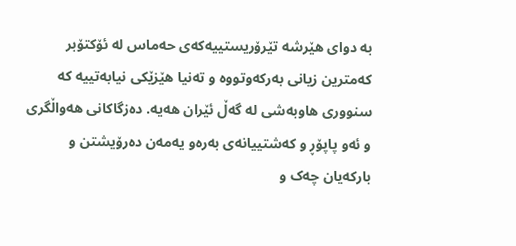بە دوای هێرشە تێرۆریستییەکەی حەماس لە ئۆکتۆبر کەمترین زیانی بەرکەوتووە و تەنیا هێزێکی نیابەتییە کە سنووری هاوبەشی لە گەڵ ئێران هەیە. دەزگاکانی هەواڵگری و ئەو پاپۆڕ و کەشتییانەی بەرەو یەمەن دەرۆیشتن و بارکەیان چەک و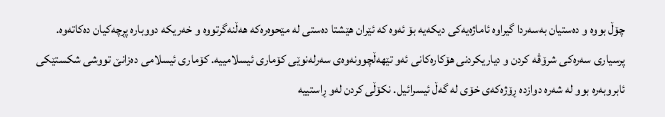چۆڵ بووە و دەستیان بەسەردا گیراوە ئاماژەیەکی دیکەیە بۆ ئەوە کە ئێران هێشتا دەستی لە مێحوەرەکە هەڵنەگرتووە و خەریکە دووبارە پڕچەکیان دەکاتەوە.
پرسیاری سەرەکی شرۆڤە کردن و دیاریکردنی هۆکارەکانی ئەو تێهەڵچوونەوەی سەرلەنوێی کۆماری ئیسلامییە. کۆماری ئیسلامی دەزانێ تووشی شکستێکی ئابروبەرە بوو لە شەرە دوازدە ڕۆژەکەی خۆی لە گەڵ ئیسرائیل. نکۆڵی کردن لەو ڕاستییە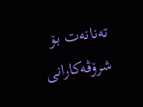تەنانەت بۆ شرۆڤەکارانی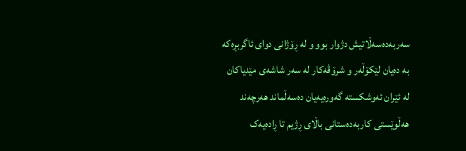سەربەدەسەڵاتیش دژوار بوو و لە ڕۆژانی دوای ئاگربڕەکە بە دەیان لێکۆڵەر و شرۆڤەکار لە سەر شاشەی مێدیاکان لە ئێران ئەوشکستە گەورەیەیان دەسەڵماند هەرچەند هەڵوێستی کاربەدەستانی باڵای ڕژیم تا ڕادەیەک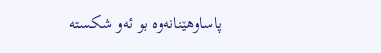پاساوهێنانەوە بو ئەو شکستە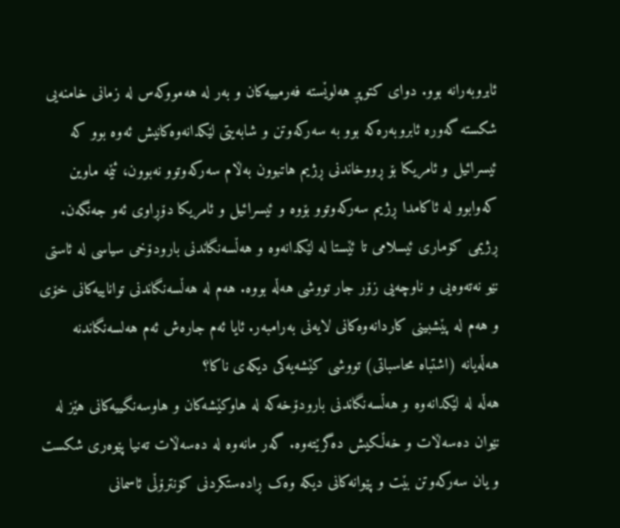ئابروبەرانە بوو. دوای کتوپڕ هەلوێستە فەرمییەکان و بەر لە هەمووکەس لە زمانی خامنەیی شکستە گەورە ئابروبەرەکە بوو بە سەرکەوتن و شابەیتی لێکدانەوەکانیش ئەوە بوو کە ئیسرائیل و ئامریکا بۆ ڕووخاندنی ڕژیم هاتبوون بەڵام سەرکەوتوو نەبوون، ئێمە ماوین کەوابوو لە ئاکامدا ڕژیم سەرکەوتوو بۆوە و ئیسرائیل و ئامریکا دۆڕاوی ئەو جەنگەن.
ڕژیمی کۆماری ئیسلامی تا ئێستا لە لێکدانەوە و هەڵسەنگاندنی بارودۆخی سیاسی لە ئاستی نێو نەتەوەیی و ناوچەیی زۆر جار تووشی هەڵە بووە. هەم لە هەڵسەنگاندنی تواناییەکانی خۆی و هەم لە پێشبینی کاردانەوەکانی لایەنی بەرامبەر. ئایا ئەم جارەش ئەم هەلسەنگاندنە هەڵەیانە (اشتباە محاسباتی) تووشی کێشەیەکی دیکەی ناکا؟
هەڵە لە لێکدانەوە و هەڵسەنگاندنی بارودۆخەکە لە هاوکێشەکان و هاوسەنگییەکانی هێز لە نێوان دەسەڵات و خەڵکیش دەگرێتەوە. گەر مانەوە لە دەسەڵات تەنیا پێوەری شکست و یان سەرکەوتن بێت و پێوانەکانی دیکە وەک ڕادەستکردنی کۆنترۆڵی ئاسمانی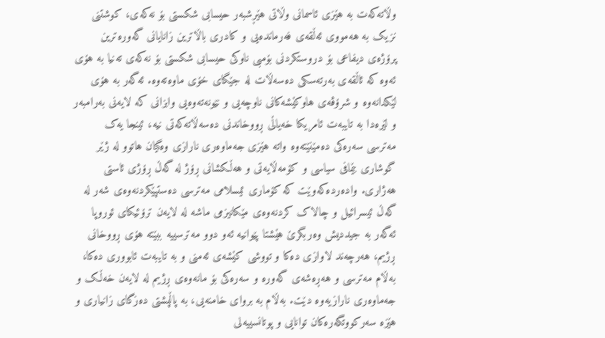وڵاتەکەت بە هێزی ئاسمانی وڵاتی هێڕشبەر حیسابی شکستی بۆ نەکەی، کوشتنی نزیک بە هەمووی ئەڵقەی فەرماندەیی و کادری باڵاترین زانایانی گەورەترین پرۆژەی دیفاعی بۆ دروستکردنی بۆمبی ناوکی حیسابی شکستی بۆ نەکەی تەنیا بە هۆی ئەوە کە ئاڵقەی بەرتەسکی دەسەڵات لە جێگای خۆی ماوەتەوە. ئەگەر بە هۆی لێکدانەوە و شرۆڤەی هاوکێشەکانی ناوچەیی و نێونەتەوەیی وابزانی کە لایەنی بەرامبەر و لێرەدا بە تایبەت ئامریکا خەیاڵی ڕووخاندنی دەسەڵاتەکەتی نیە، ئینجا یەک مەترسی سەرەکی دەمێنێتەوە واتە هێزی جەماوەری نارازی وەگیان هاتوو لە ژێر گوشاری بێمافی سیاسی و کۆمەڵایەتی و هەڵکشانی ڕۆژ لە گەڵ ڕۆژی ئاستی هەژاری. وادەردەکەوێت کە کۆماری ئیسلامی مەترسی دەستپێکردنەوەی شەر لە گەڵ ئیسرائیل و چالاک کردنەوەی مێکانیزمی ماشە لە لایەن ترۆئیکای ئوروپا ئەگەر بە جیددیش وەربگرێ هێشتا پێوانیە ئەو دوو مەترسییە ببێتە هۆی ڕووخانی ڕژیم، هەرچەند لاوازی دەکا و تووشی کێشەی ئەمنی و بە تایبەت ئابووری دەکا، بەڵام مەترسی و هەڕەشەی گەورە و سەرەکی بۆ مانەوەی ڕژیم لە لایەن خەڵک و جەماوەری نارازیەوە دێت. بەڵام بە بروای خامنەیی، بە پاڵپشتی دەزگای زانیاری و هێزە سەرکووتگەرەکان توانایی و پوتانسییەلی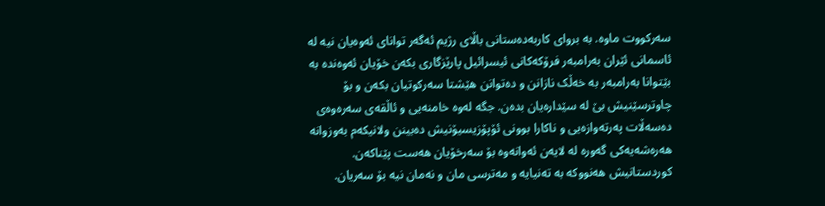سەرکووت ماوە. بە بروای کاربەدەستانی باڵای رژیم ئەگەر توانای ئەوەیان نیە لە ئاسمانی ئێران بەرامبەر فرۆکەکانی ئیسرائیل پارێزگاری بکەن خۆیان ئەوەندە بە بێتوانا بەرامبەر بە خەڵک نازانن و دەتوانن هێشتا سەرکوتیان بکەن و بۆ چاوترسێنیش بێ لە سێدارەیان بدەن. جگە لەوە خامنەیی و ئاڵقەی سەرەوەی دەسەڵات پەرتەوازەیی و ناکارا بوونی ئۆپۆزیسیۆنیش دەبینن ولانیکەم بەوزوانە هەرەشەیەکی گەورە لە لایەن ئەوانەوە بۆ سەرخۆیان هەست پێناکەن. کوردستانیش هەنووکە بە تەنیایە و مەترسی مان و نەمان نیە بۆ سەریان.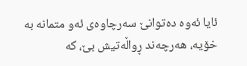ئایا ئەوە دەتوانێ سەرچاوەی ئەو متمانە بە خۆیە، هەرچەند ڕواڵەتیش بێ، کە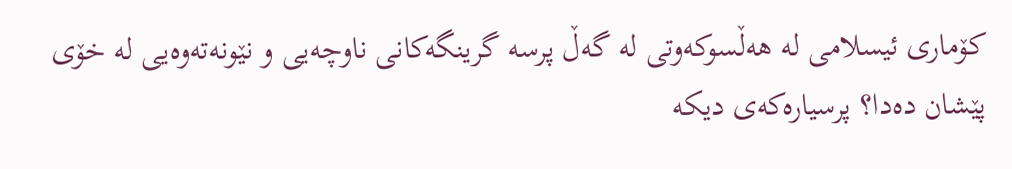کۆماری ئیسلامی لە هەڵسوکەوتی لە گەڵ پرسە گرینگەکانی ناوچەیی و نێونەتەوەیی لە خۆی پێشان دەدا؟ پرسیارەکەی دیکە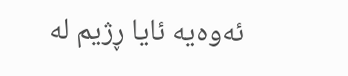ئەوەیە ئایا ڕژیم لە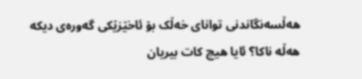هەڵسەنگاندنی توانای خەڵک بۆ ئاخێزێکی گەورەی دیکە هەڵە ناکا؟ ئایا هیچ کات بیریان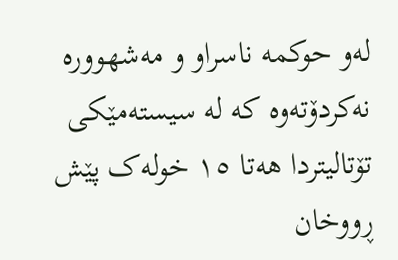لەو حوکمە ناسراو و مەشهوورە نەکردۆتەوە کە لە سیستەمێکی تۆتالیتردا هەتا ١٥ خولەک پێش ڕووخان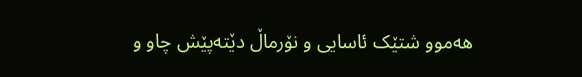هەموو شتێک ئاسایی و نۆرماڵ دێتەپێش چاو و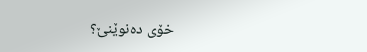خۆی دەنوێنێ؟